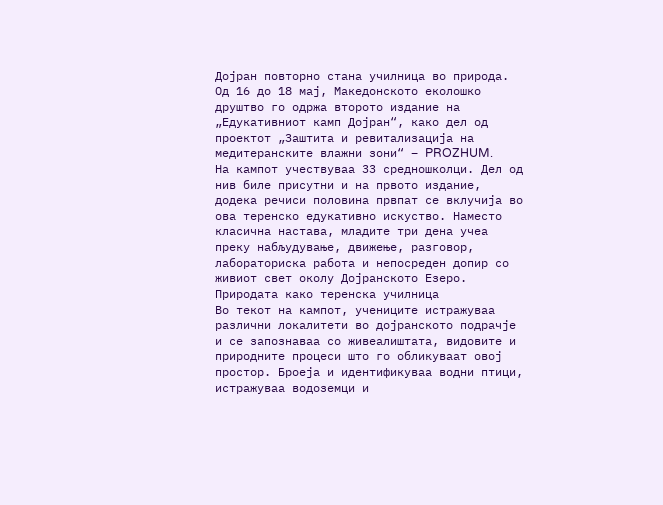Дојран повторно стана училница во природа. Од 16 до 18 мај, Македонското еколошко друштво го одржа второто издание на „Едукативниот камп Дојран“, како дел од проектот „Заштита и ревитализација на медитеранските влажни зони“ – PROZHUM.
На кампот учествуваа 33 средношколци. Дел од нив биле присутни и на првото издание, додека речиси половина првпат се вклучија во ова теренско едукативно искуство. Наместо класична настава, младите три дена учеа преку набљудување, движење, разговор, лабораториска работа и непосреден допир со живиот свет околу Дојранското Езеро.
Природата како теренска училница
Во текот на кампот, учениците истражуваа различни локалитети во дојранското подрачје и се запознаваа со живеалиштата, видовите и природните процеси што го обликуваат овој простор. Броеја и идентификуваа водни птици, истражуваа водоземци и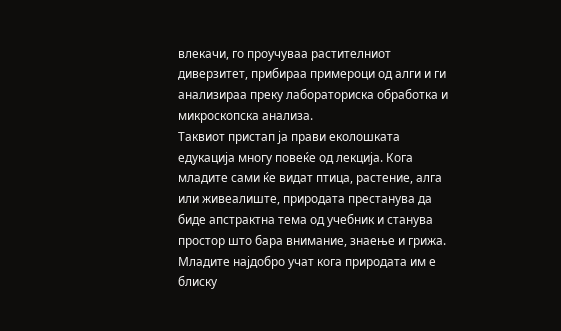влекачи, го проучуваа растителниот диверзитет, прибираа примероци од алги и ги анализираа преку лабораториска обработка и микроскопска анализа.
Таквиот пристап ја прави еколошката едукација многу повеќе од лекција. Кога младите сами ќе видат птица, растение, алга или живеалиште, природата престанува да биде апстрактна тема од учебник и станува простор што бара внимание, знаење и грижа.
Младите најдобро учат кога природата им е блиску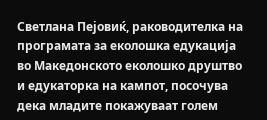Светлана Пејовиќ, раководителка на програмата за еколошка едукација во Македонското еколошко друштво и едукаторка на кампот, посочува дека младите покажуваат голем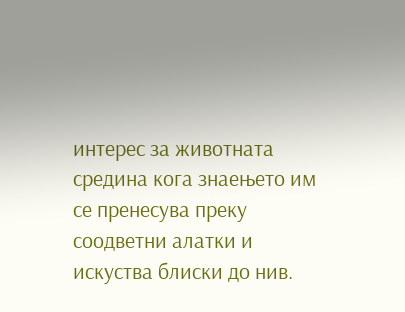интерес за животната средина кога знаењето им се пренесува преку соодветни алатки и искуства блиски до нив.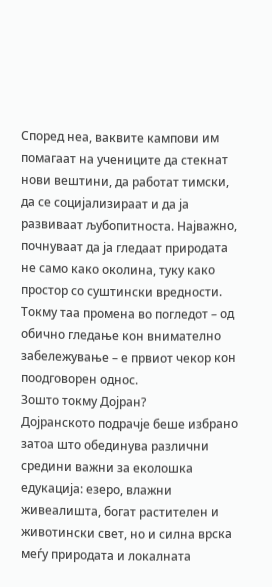Според неа, ваквите кампови им помагаат на учениците да стекнат нови вештини, да работат тимски, да се социјализираат и да ја развиваат љубопитноста. Најважно, почнуваат да ја гледаат природата не само како околина, туку како простор со суштински вредности. Токму таа промена во погледот – од обично гледање кон внимателно забележување – е првиот чекор кон поодговорен однос.
Зошто токму Дојран?
Дојранското подрачје беше избрано затоа што обединува различни средини важни за еколошка едукација: езеро, влажни живеалишта, богат растителен и животински свет, но и силна врска меѓу природата и локалната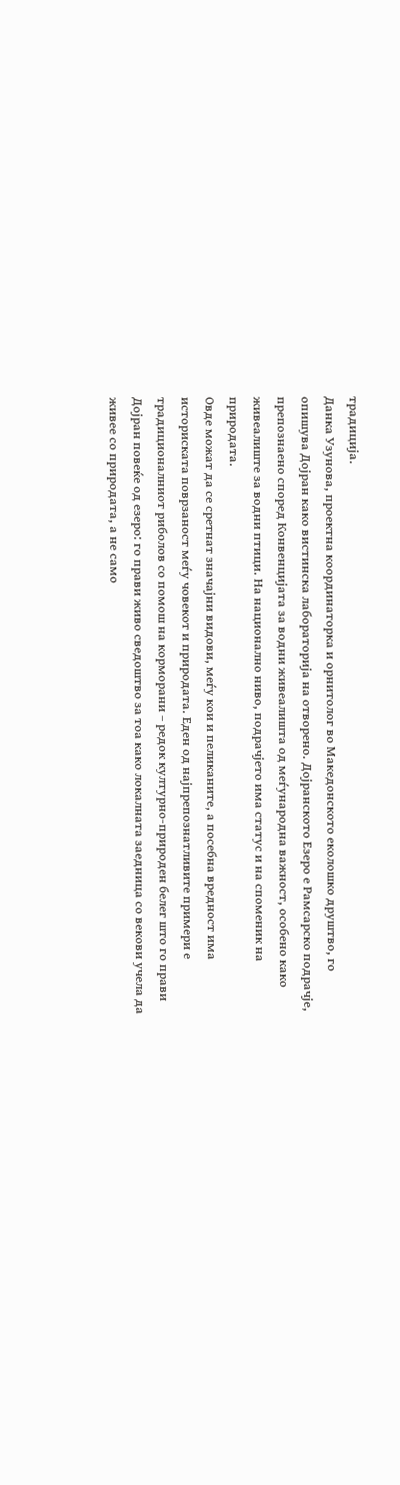традиција.
Данка Узунова, проектна координаторка и орнитолог во Македонското еколошко друштво, го опишува Дојран како вистинска лабораторија на отворено. Дојранското Езеро е Рамсарско подрачје, препознаено според Конвенцијата за водни живеалишта од меѓународна важност, особено како живеалиште за водни птици. На национално ниво, подрачјето има статус и на споменик на природата.
Овде можат да се сретнат значајни видови, меѓу кои и пеликаните, а посебна вредност има историската поврзаност меѓу човекот и природата. Еден од најпрепознатливите примери е традиционалниот риболов со помош на корморани – редок културно-природен белег што го прави Дојран повеќе од езеро: го прави живо сведоштво за тоа како локалната заедница со векови учела да живее со природата, а не само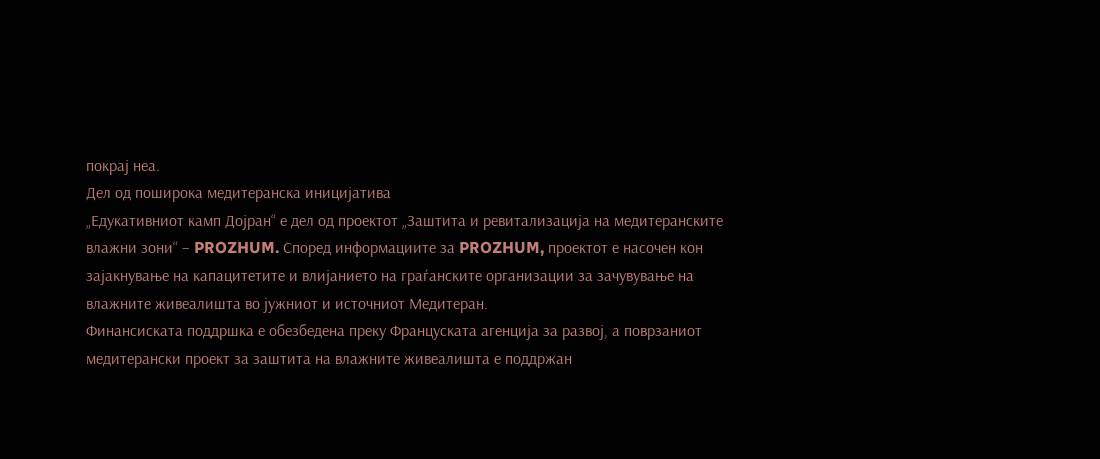покрај неа.
Дел од поширока медитеранска иницијатива
„Едукативниот камп Дојран“ е дел од проектот „Заштита и ревитализација на медитеранските влажни зони“ – PROZHUM. Според информациите за PROZHUM, проектот е насочен кон зајакнување на капацитетите и влијанието на граѓанските организации за зачувување на влажните живеалишта во јужниот и источниот Медитеран.
Финансиската поддршка е обезбедена преку Француската агенција за развој, а поврзаниот медитерански проект за заштита на влажните живеалишта е поддржан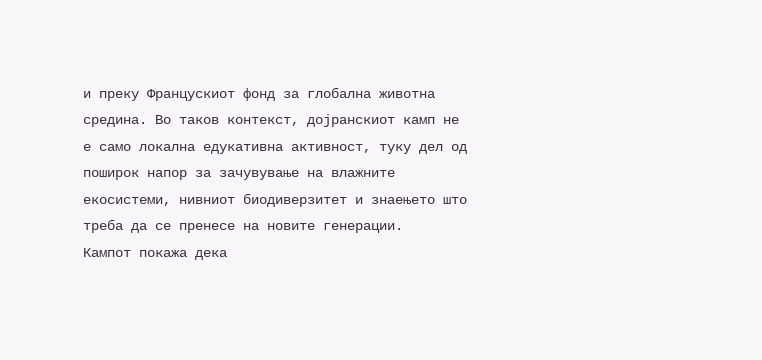и преку Францускиот фонд за глобална животна средина. Во таков контекст, дојранскиот камп не е само локална едукативна активност, туку дел од поширок напор за зачувување на влажните екосистеми, нивниот биодиверзитет и знаењето што треба да се пренесе на новите генерации.
Кампот покажа дека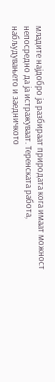младите најдобро ја разбираат природата кога имаат можност непосредно да ја истражуваат. Теренската работа, набљудувањето и заедничкото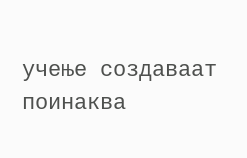учење создаваат поинаква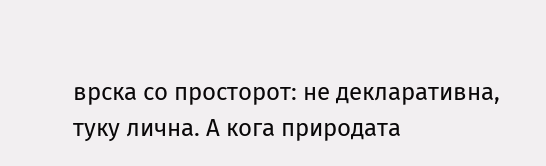врска со просторот: не декларативна, туку лична. А кога природата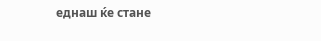еднаш ќе стане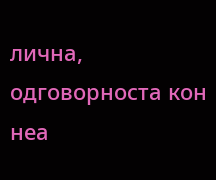лична, одговорноста кон неа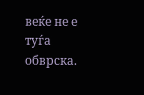веќе не е туѓа обврска.